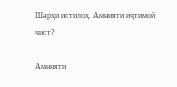Шарҳи истилоҳ. Амнияти иҷтимоӣ чист?

Амнияти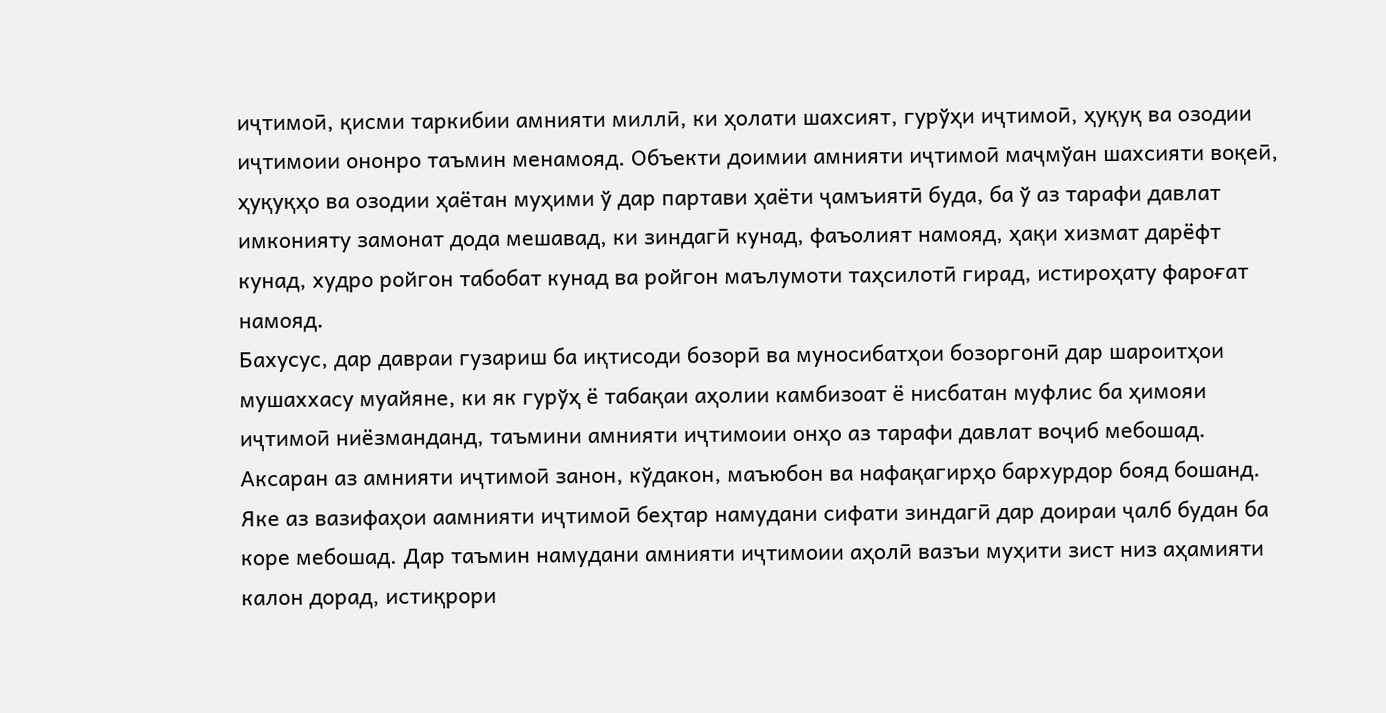иҷтимоӣ, қисми таркибии амнияти миллӣ, ки ҳолати шахсият, гурўҳи иҷтимоӣ, ҳуқуқ ва озодии иҷтимоии ононро таъмин менамояд. Объекти доимии амнияти иҷтимоӣ маҷмўан шахсияти воқеӣ, ҳуқуқҳо ва озодии ҳаётан муҳими ў дар партави ҳаёти ҷамъиятӣ буда, ба ў аз тарафи давлат имконияту замонат дода мешавад, ки зиндагӣ кунад, фаъолият намояд, ҳақи хизмат дарёфт кунад, худро ройгон табобат кунад ва ройгон маълумоти таҳсилотӣ гирад, истироҳату фароғат намояд.
Бахусус, дар давраи гузариш ба иқтисоди бозорӣ ва муносибатҳои бозоргонӣ дар шароитҳои мушаххасу муайяне, ки як гурўҳ ё табақаи аҳолии камбизоат ё нисбатан муфлис ба ҳимояи иҷтимоӣ ниёзманданд, таъмини амнияти иҷтимоии онҳо аз тарафи давлат воҷиб мебошад.
Аксаран аз амнияти иҷтимоӣ занон, кўдакон, маъюбон ва нафақагирҳо бархурдор бояд бошанд. Яке аз вазифаҳои аамнияти иҷтимоӣ беҳтар намудани сифати зиндагӣ дар доираи ҷалб будан ба коре мебошад. Дар таъмин намудани амнияти иҷтимоии аҳолӣ вазъи муҳити зист низ аҳамияти калон дорад, истиқрори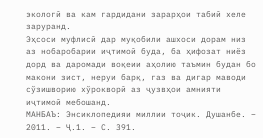экологӣ ва кам гардидани зарарҳои табиӣ хеле заруранд.
Эҳсоси муфлисӣ дар муқобили ашхоси дорам низ аз нобаробарии иҷтимоӣ буда, ба ҳифозат ниёз дорд ва даромади воқеии аҳолию таъмин будан бо макони зист, неруи барқ, газ ва дигар маводи сўзишворию хўрокворӣ аз ҷузвҳои амнияти иҷтимоӣ мебошанд.
МАНБАЪ: Энсиклопедияи миллии тоҷик. Душанбе. – 2011. – Ҷ.1. – С. 391.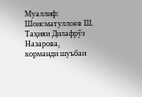Муаллиф: Шоисматуллоев Ш.
Таҳияи Дилафрўз Назарова,
корманди шуъбаи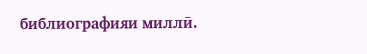библиографияи миллӣ.